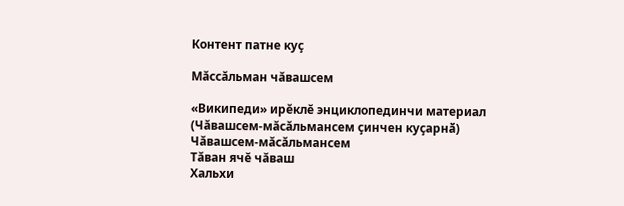Контент патне куҫ

Мăссăльман чăвашсем

«Википеди» ирĕклĕ энциклопединчи материал
(Чăвашсем-мăсăльмансем ҫинчен куҫарнӑ)
Чăвашсем-мăсăльмансем
Тăван ячĕ чăваш
Хальхи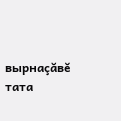вырнаçăвĕ тата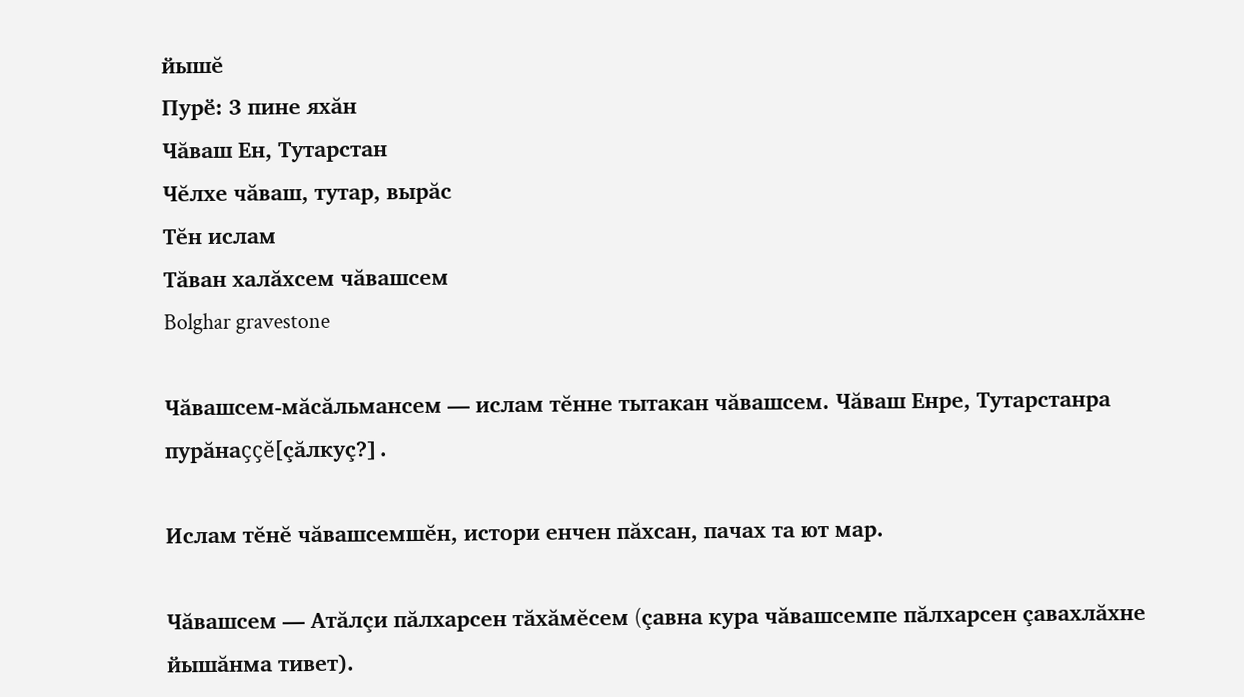йышĕ
Пурӗ: 3 пине яхăн
Чăваш Ен, Тутарстан
Чĕлхе чăваш, тутар, вырăс
Тĕн ислам
Тăван халăхсем чăвашсем
Bolghar gravestone

Чăвашсем-мăсăльмансем — ислам тĕнне тытакан чăвашсем. Чăваш Енре, Тутарстанра пурăнаççĕ[çăлкуç?].

Ислам тĕнĕ чăвашсемшĕн, истори енчен пăхсан, пачах та ют мар.

Чăвашсем — Атăлçи пăлхарсен тăхăмĕсем (çавна кура чăвашсемпе пăлхарсен çавахлăхне йышăнма тивет).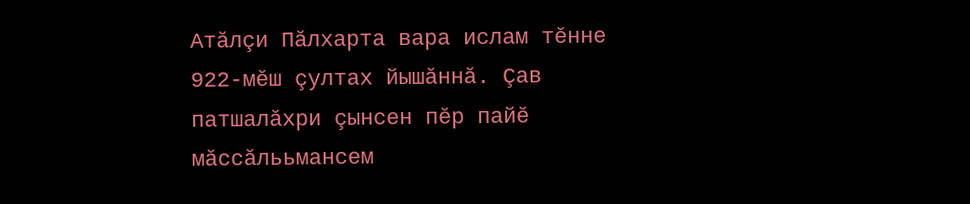Атăлçи Пăлхарта вара ислам тĕнне 922-мĕш çултах йышăннă. Çав патшалăхри çынсен пĕр пайĕ мăссăлььмансем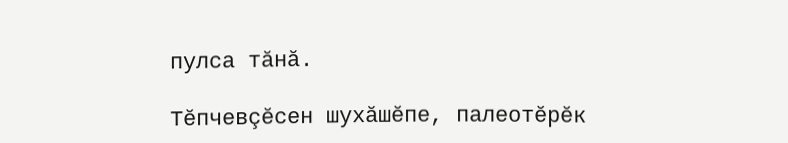пулса тăнă.

Тĕпчевçĕсен шухăшĕпе, палеотĕрĕк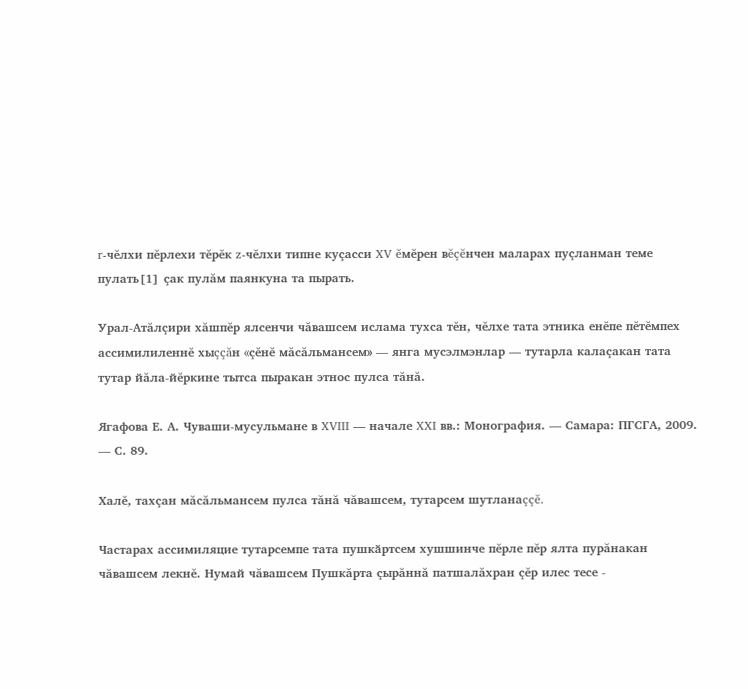r-чĕлхи пĕрлехи тĕрĕк z-чĕлхи типне куçасси XV ĕмĕрен вĕçĕнчен маларах пуçланман теме пулать[1] çак пулăм паянкуна та пырать.

Урал-Атăлçири хăшпĕр ялсенчи чăвашсем ислама тухса тĕн, чĕлхе тата этника енĕпе пĕтĕмпех ассимилиленнĕ хыççăн «çĕнĕ мăсăльмансем» — янга мусэлмэнлар — тутарла калаçакан тата тутар йăла-йĕркине тытса пыракан этнос пулса тăнă.

Ягафова Е. А. Чуваши-мусульмане в XVIII — начале XXI вв.: Монография. — Самара: ПГСГА, 2009. — С. 89.

Халĕ, тахçан мăсăльмансем пулса тăнă чăвашсем, тутарсем шутланаççĕ.

Частарах ассимиляцие тутарсемпе тата пушкӑртсем хушшинче пĕрле пĕр ялта пурăнакан чăвашсем лекнĕ. Нумай чăвашсем Пушкăрта çырăннă патшалăхран çĕр илес тесе -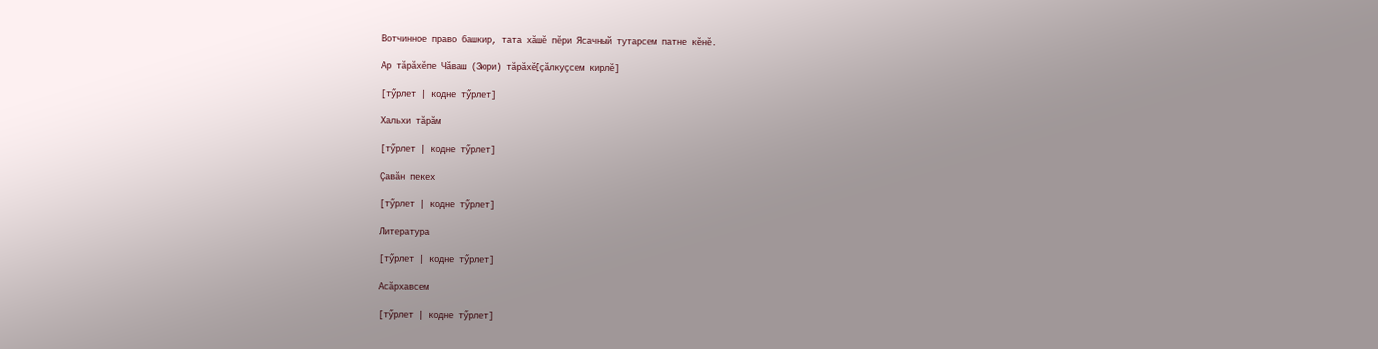Вотчинное право башкир, тата хăшĕ пĕри Ясачный тутарсем патне кĕнĕ.

Ар тӑрӑхӗпе Чӑваш (Зюри) тӑрӑхӗ[çăлкуçсем кирлĕ]

[тӳрлет | кодне тӳрлет]

Хальхи тăрăм

[тӳрлет | кодне тӳрлет]

Çавăн пекех

[тӳрлет | кодне тӳрлет]

Литература

[тӳрлет | кодне тӳрлет]

Асăрхавсем

[тӳрлет | кодне тӳрлет]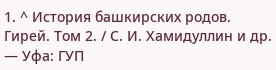1. ^ История башкирских родов. Гирей. Том 2. / С. И. Хамидуллин и др. — Уфа: ГУП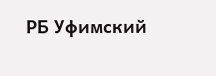РБ Уфимский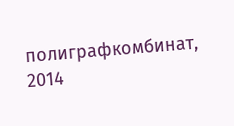полиграфкомбинат, 2014